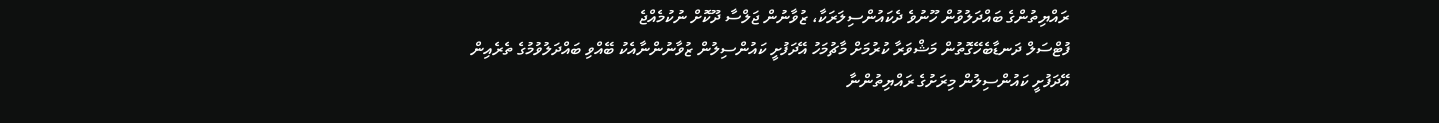ރައްޔިތުންގެ ބައްދަލުވުން ހޫނުވެ ދެކައުންސިލަރަކާ، ޒުވާނުން ޖަލްސާ ދޫކޮށް ނުކުމެއްޖެ
ފުޓްސަލް ދަނޑާބެހޭގޮތުން މަޝްވަރާ ކުރުމަށް މާޗުމަހު އޭދަފުށީ ކައުންސިލުން ޒުވާނުންނާއެކު ބޭއްވި ބައްދަލުވުމުގެ ތެރެއިން
އޭދަފުށީ ކައުންސިލުން މިރަށުގެ ރައްޔިތުންނާ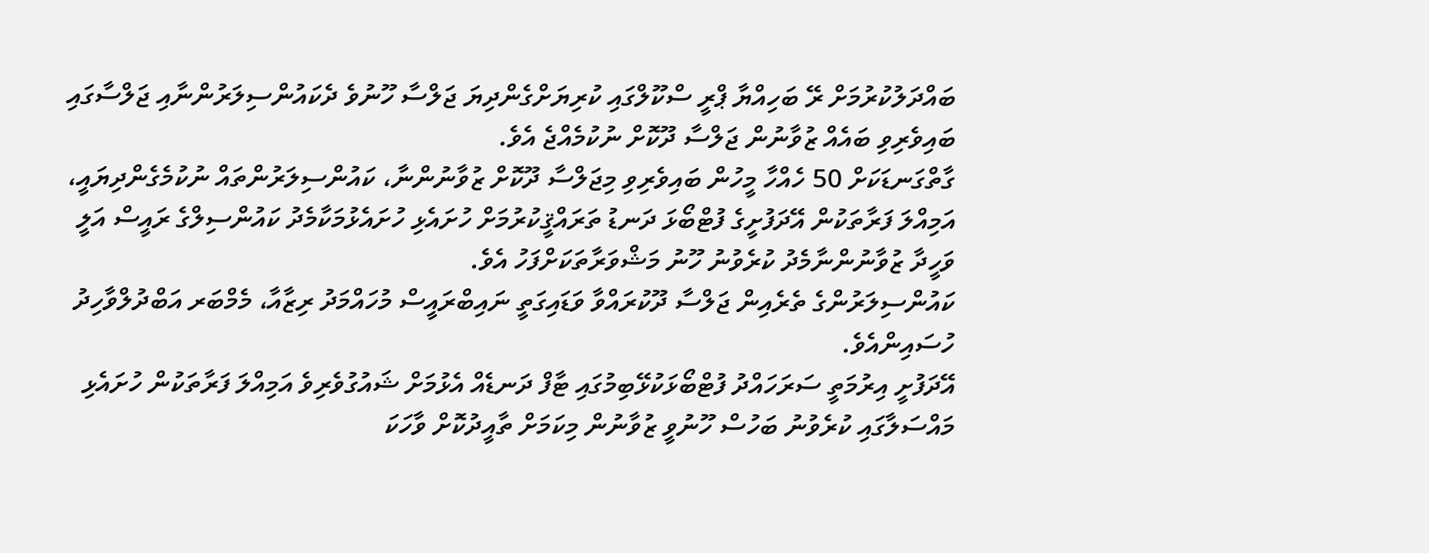ބައްދަލުކުރުމަށް ރޭ ބަހިއްޔާ ޕްރީ ސްކޫލްގައި ކުރިޔަށްގެންދިޔަ ޖަލްސާ ހޫނުވެ ދެކައުންސިލަރުންނާއި ޖަލްސާގައި ބައިވެރިވި ބައެއް ޒުވާނުން ޖަލްސާ ދޫކޮށް ނުކުމެއްޖެ އެވެ.
ގާތްގަނޑަކަށް 50 ހެއްހާ މީހުން ބައިވެރިވި މިޖަލްސާ ދޫކޮށް ޒުވާނުންނާ، ކައުންސިލަރުންތައް ނުކުމެގެންދިޔައީ، އަމިއްލަ ފަރާތަކުން އޭދަފުށީގެ ފުޓްބޯޅަ ދަނޑު ތަރައްޤީކުރުމަށް ހުށައެޅި ހުށައެޅުމަކާމެދު ކައުންސިލްގެ ރައީސް އަލީ ވަހީދާ ޒުވާނުންނާމެދު ކުރެވުނު ހޫނު މަޝްވަރާތަކަށްފަހު އެވެ.
ކައުންސިލަރުންގެ ތެރެއިން ޖަލްސާ ދޫކުރައްވާ ވަޑައިގަތީ ނައިބްރައީސް މުހައްމަދު ރިޒާއާ، މެމްބަރ އަބްދުލްވާހިދު ހުސައިންއެވެ.
އޭދަފުށީ އިރުމަތީ ސަރަހައްދު ފުޓްބޯޅަކުޅޭބިމުގައި ޓާފް ދަނޑެއް އެޅުމަށް ޝައުގުވެރިވެ އަމިއްލަ ފަރާތަކުން ހުށައެޅި މައްސަލާގައި ކުރެވުނު ބަހުސް ހޫނުވީ ޒުވާނުން މިކަމަށް ތާއީދުކޮށް ވާހަކަ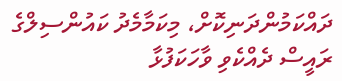ދައްކަމުންދަނިކޮށް، މިކަމާމެދު ކައުންސިލްގެ ރައީސް ދެއްކެވި ވާހަކަފުޅާ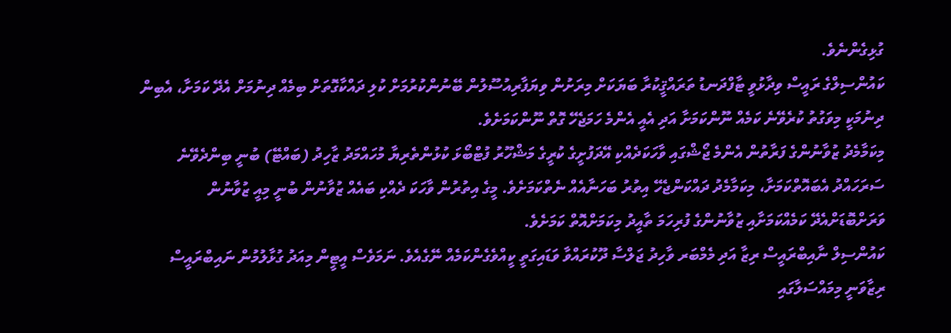ގުޅިގެންނެވެ.
ކައުންސިލްގެ ރައީސް ވިދާޅުވީ ޓާފްދަނޑު ތަރައްޤީކުރާ ބަޔަކަށް މިރަށުން ވިޔަފާރިއުސޫލުން ބޭނުންކުރުމަށް ކުލި ދައްކާގޮތަށް ބިމެއް ދިނުމަށް އެދޭ ކަމަށާ، އެބިން ދިނުމަކީ މިވަގުތު ކުރެވޭނެ ކަމެއް ނޫންކަމަށާ އަދި އެއީ އެންމެ ހަމަޖެހޭ ގޮތް ނޫންކަމަށެވެ.
މިކަމާމެދު ޒުވާނުންގެ ފަރާތުން އެންމެ ޖޯޝްގައި ވާހަކަދެއްކި އޭދަފުށީގެ ކުރީގެ މަޝްހޫރު ފުޓްބޯޅަ ކުޅުންތެރިޔާ މުހައްމަދު ޒާހިދު (ބައްޓޭ) ބުނީ ބިންދެވޭނެ ސަރަހައްދު އެބައޮތްކަމަށާ، މިކަމާމެދު ދައްކަންޖެހޭ އިތުރު ބަހަނާއެއް ނެތްކަމަށެވެ. މީގެ އިތުރުން ވާހަކަ ދެއްކި ބައެއް ޒުވާނުން ބުނީ މިއީ ޒުވާނުން ވަރަށްބޮޑަށްއެދޭ ކަމެއްކަމަށާއި ޒުވާނުންގެ ފުރިހަމަ ތާއީދު މިކަމަށްއޮތް ކަމަށެވެ.
ކައުންސިލް ނާއިބްރައީސް ރިޒާ އަދި މެމްބަރ ވާހިދު ޖަލްސާ ދޫކުރައްވާ ވަޑައިގަތީ ކީއްވެގެންކަމެއް ނޭގެއެވެ. ނަމަވެސް އީޓީން މިއަދު ގުޅާލުމުން ނައިބްރައީސް ރިޒާވަނީ މިމައްސަލާގައި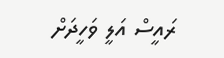ރައީސް އަލީ ވަހީދަށް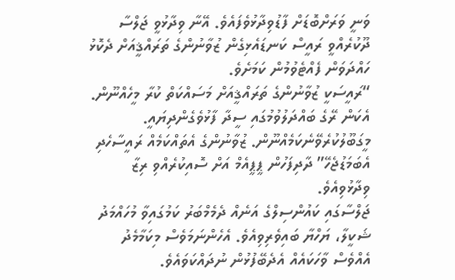ވަނީ ވަރަށްބޮޑަށް ފާޑުވިދާޅުވެފައެވެ. އޭނާ ވިދާޅުވީ ޖަލްސާ ދޫކުރެއްވީ ރައީސް ކަނޑައެޅިގެން ޒުވާނުންގެ ތަރައްޤީއަށް ދެކޮޅު ހައްދަވަން ފެއްޓެވުމުން ކަމަށެވެ.
“ރައީސަކީ ޒުވާނުންގެ ތަރައްޤީއަށް މަސައްކަތް ކުރާ މީހެއްނޫން. އެކަން ރޭގެ ބައްދަލުވުމުގައި ސީދާ ފާޅުވެގެންދިޔައީ. މީގަބޫލުކުރެވޭނެކަމެއްނޫން. ޒުވާނުންގެ އެތައްކަމެއް ރައީސާހެދި އެބަމަޑުޖެހޭ” ދާދިފަހުން ޕީޕީއެމް އަށް ސޮއިކުރެއްވި ރިޒާ ވިދާޅުވިއެވެ.
ޖަލްސާގައި ކައުންސިލްގެ އަނެއް ދެމެމްބަރު ކަމުގައިވާ މުހައްމަދު ޝަކީލާ، ޔަހްޔާ ބައިވެރިވިއެވެ. އެހެންނަމަވެސް މިކަމާމެދު އެއްވެސް ވާހަކައެއް އެދެބޭފުޅުން ނުދައްކަވައެވެ.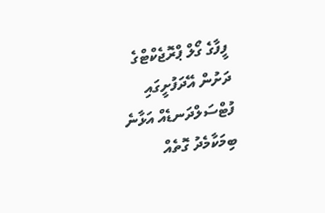ފީފާގެ ގޯލް ޕްރޮޖެކްޓްގެ ދަށުން އޭދަފުށީގައި ފުޓްސަލްދަނޑެއް އަޅާނެ ބިމަކާމެދު ގޮތެއް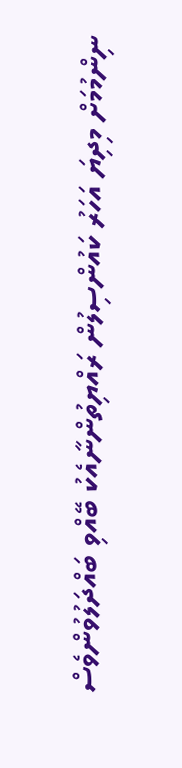ނިންމުމަށް މިދިޔަ އަހަރު ކައުންސިލުން ރައްޔިތުންނާއެކު ބޭއްވި ބައްދަލުވުންވެސް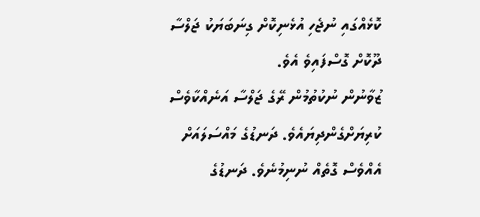ކޮޅެއްގައި ނުޖެހި އުޅެނިކޮށް ގިނަބަޔަކު ޖަލްސާ ދޫކޮށް ގޮސްފައިވެ އެވެ.
ޒުވާނުން ނުކުތުމުން ރޭގެ ޖަލްސާ އަނެއްކާވެސް ކުރިޔަށްގެންދިޔައެވެ. ދަނޑުގެ މައްސަލައަށް އެއްވެސް ގޮތެއް ނުނިމުނެވެ. ދަނޑުގެ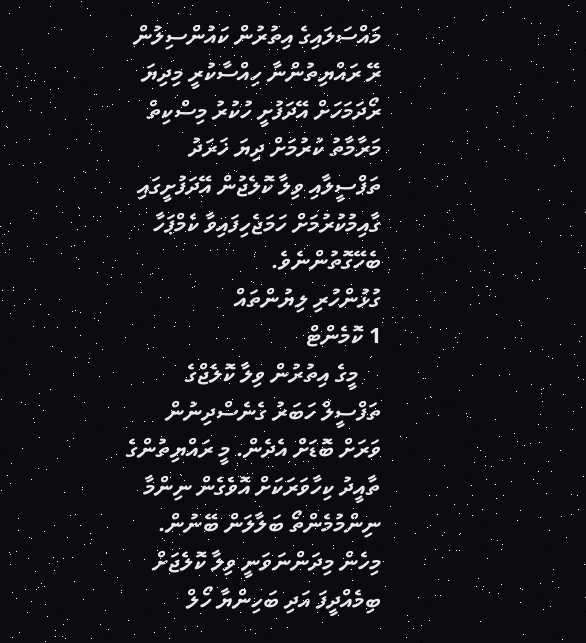މައްސަލައިގެ އިތުރުން ކައުންސިލުން ރޭ ރައްޔިތުންނާ ހިއްސާކުރީ މިދިޔަ ރޯދަމަހަށް އޭދަފުށީ ހުކުރު މިސްކިތް މަރާމާތު ކުރުމަށް ދިޔަ ޚަރަދު ތަފްސީލާއި ވިލާ ކޮލެޖުން އޭދަފުށީގައި ގާއިމުކުރުމަށް ހަމަޖެހިފައިވާ ކެމްޕަހާ ބެހޭގޮތުންނެވެ.
ގުޅުންހުރި ލިޔުންތައް
1 ކޮމެންޓް
    މީގެ އިތުރުން ވިލާ ކޮލެޖްގެ ތަފްސީލް ހަބަރު ގެނެސްދިނުން ވަރަށް ބޮޑަށް އެދެން. މީ ރައްޔިތުންގެ ތާއީދު ކިހާވަރަކަށް އޮވެގެން ނިންމާ ނިންމުމެންތޯ ބަލާލަން ބޭނުން. މިހެން މިދަންނަވަނީ ވިލާ ކޮލެޖަށް ބިމެއްދީފަ އަދި ބަހިންޔާ ހޯލް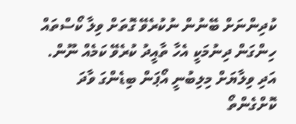ކުދިންނަށް ބޭނުން ނުކުރެވޭ ގޮތަށް ވިލާ ކޯސްތައް ހިންގަން ދިނުމަކީ އެހާ ތާއީދު ކުރެވޭ ކަމެއް ނޫން. އަދި ވިލާޔަށް މިލިބުނީ އޯޕަން ބިޑެންގަ ވާދަ ކޮށްގެންތޯ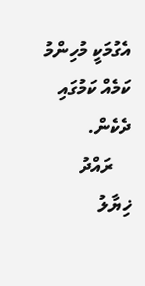އެގުމަކީ މުހިންމު ކަމެއް ކަމުގައި ދެކެން.
    ރައްދު
ޚިޔާލު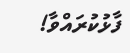ފާޅުކުރައްވާ!